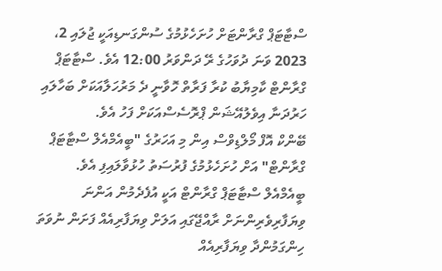ސްޓާޓަޕް ގްރާންޓަށް ހުށަހެޅުމުގެ ސުންގަނޑިއަކީ ޖުލައި 2، 2023 ވަނަ ދުވަހުގެ ރޭ ދަންވަރު 12:00 އެވެ. ސްޓާޓަޕް ގްރާންޓް ކާމިޔާބު ކުރާ ފަރާތް ހޮވާނީ ދެ މަރުހަލާއަކަށް ބަހާލައި ހަރުދަނާ އިވެލުއޭޝަން ޕްރޮސެސްއަކަށް ފަހު އެވެ.
ބޭންކް އޮފް މޯލްޑިވްސް އިން މި އަހަރުގެ "ބީއެމްއެލް ސްޓާޓަޕް ގްރާންޓް" އަށް ހުށަހެޅުމުގެ ފުރުސަތު ހުޅުވާލައިފި އެވެ.
ބީއެމްއެލް ސްޓާޓަޕް ގްރާންޓް އަކީ އުފެދެމުން އަންނަ ވިޔަފާރިވެރިންނަށް ރާއްޖޭގައި އަލަށް ވިޔަފާރިއެއް ފަށަން ނުވަތަ ހިންގަމުންދާ ވިޔަފާރިއެއް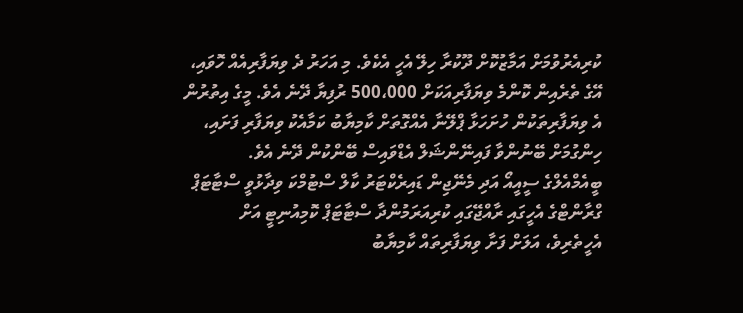ކުރިއެރުވުމަށް އަމާޒުކޮށް ދޫކުރާ ހިލޭ އެހީ އެކެވެ. މި އަހަރު ދެ ވިޔަފާރިއެއް ހޮވައި، އޭގެ ތެރެއިން ކޮންމެ ވިޔަފާރިއަކަށް 500،000 ރުފިޔާ ދޭނެ އެވެ. މީގެ އިތުރުން އެ ވިޔަފާރިތަކުން ހުށަހަޅާ ޕްލޭނާ އެއްގޮތަށް ކާމިޔާބު ކަމާއެކު ވިޔަފާރި ފަށައި، ހިންގުމަށް ބޭނުންވާ ފައިނޭންޝަލް އެޑްވައިސް ބޭންކުން ދޭނެ އެވެ.
ބީއެމްއެލްގެ ސީއީއޯ އަދި މެނޭޖިން ޑައިރެކްޓަރު ކާލް ސްޓުމްކަ ވިދާޅުވީ ސްޓާޓަޕް ގްރާންޓްގެ އެހީގައި ރާއްޖޭގައި ކުރިއަރަމުންދާ ސްޓާޓަޕް ކޮމިއުނިޓީ އަށް އެހީތެރިވެ، އަލަށް ފަށާ ވިޔަފާރިތައް ކާމިޔާބު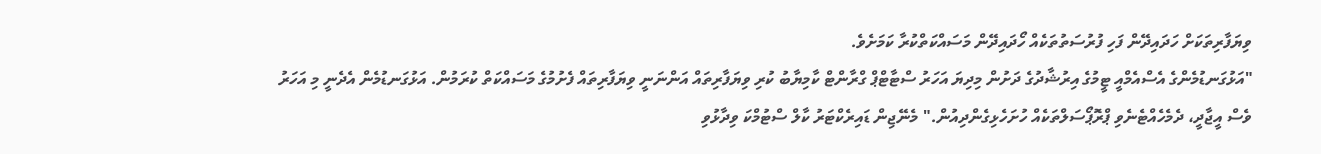ވިޔަފާރިތަކަށް ހަދައިދޭން ފަހި ފުރުސަތުތަކެއް ހޯދައިދޭން މަސައްކަތްކުރާ ކަމަށެވެ.
"އަޅުގަނޑުމެންގެ އެސްއެމްއީ ޓީމުގެ އިރުޝާދުގެ ދަށުން މިދިޔަ އަހަރު ސްޓާޓްޕް ގްރާންޓް ކާމިޔާބު ކުރި ވިޔަފާރިތައް އަންނަނީ ވިޔަފާރިތައް ފެށުމުގެ މަސައްކަތް ކުރަމުން. އަޅުގަނޑުމެން އެދެނީ މި އަހަރު ވެސް އީޖާދީ، ދެމެހެއްޓެނެވި ޕްރޮޕޯސަލްތަކެއް ހުށަހެޅިގެންދިއުން." މެނޭޖިން ޑައިރެކްޓަރު ކާލް ސްޓުމްކަ ވިދާޅުވި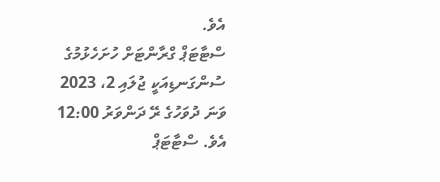އެވެ.
ސްޓާޓަޕް ގްރާންޓަށް ހުށަހެޅުމުގެ ސުންގަނޑިއަކީ ޖުލައި 2، 2023 ވަނަ ދުވަހުގެ ރޭ ދަންވަރު 12:00 އެވެ. ސްޓާޓަޕް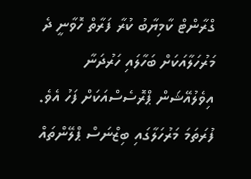ގްރާންޓް ކާމިޔާބު ކުރާ ފަރާތް ހޮވާނީ ދެ މަރުހަލާއަކަށް ބަހާލައި ހަރުދަނާ އިވެލުއޭޝަން ޕްރޮސެސްއަކަށް ފަހު އެވެ.
ފުރަތަމަ މަރުހަލާގައި ބިޒްނަސް ޕްލޭންތައް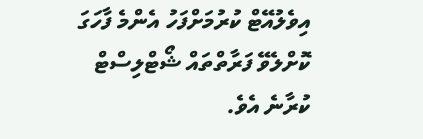އިވެލުއޭޓް ކުރުމަށްފަހު އެންމެ ފާހަގަ ކޮށްލެވޭ ފަރާތްތައް ޝޯޓްލިސްޓް ކުރާނެ އެވެ.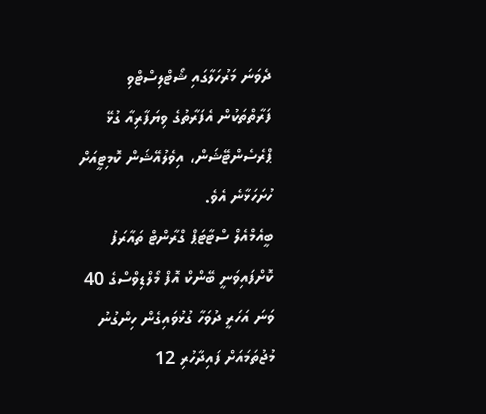ދެވަނަ މަރުހަލާގައި ޝޯޓްލިސްޓްވި ފަރާތްތަކުން އެފަރާތުގެ ވިޔަފާރިއާ ގުޅޭ ޕްރެސެންޓޭޝަން، އިވެލުއޭޝަން ކޮމިޓީއަށް ހުށަހަޅާނެ އެވެ.
ބީއެމްއެލް ސްޓާޓަޕް ގްރާންޓް ތައާރަފު ކޮށްފައިވަނީ ބޭންކް އޮފް މޯލްޑިވްސްގެ 40 ވަނަ އަހަރީ ދުވަހާ ގުޅުވައިގެން ހިންގުނު މުޖުތަމައަށް ފައިދާހުރި 12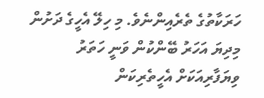ހަރަކާތުގެ ތެރެއިންނެވެ. މި ހިލޭ އެހީގެ ދަށުން މިދިޔަ އަހަރު ބޭންކުން ވަނީ ހަތަރު ވިޔަފާރިއަކަށް އެހީތެރިކަން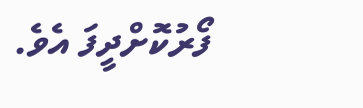ފޯރުކޮށްދީފަ އެވެ.